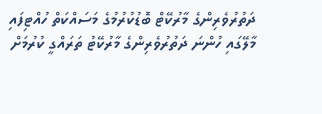ދަތުރުވެރިންގެ މާރުކޭޓް ބޮޑުކުރުމުގެ މަސައްކަތް ހުއްޓިފައި
މާލޭގައި ހުންނަ ދަތުރުވެރިންގެ މާރުކޭޓު ތަރައްގީ ކުރުމަށް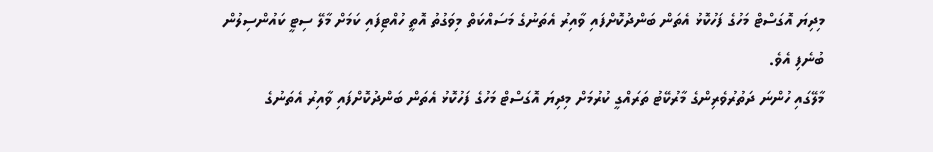މިދިޔަ އޮގަސްޓް މަހުގެ ފަހުކޮޅު އެތަން ބަންދުކޮށްފައި ވާއިރު އެތަނުގެ މަސައްކަތް މިވަގުތު އޮތީ ހުއްޓިފައި ކަމަށް މާލޭ ސިޓީ ކައުންސިލުން ބުނެފި އެވެ.
މާލޭގައި ހުންނަ ދަތުރުވެރިންގެ މާރުކޭޓު ތަރައްގީ ކުރުމަށް މިދިޔަ އޮގަސްޓް މަހުގެ ފަހުކޮޅު އެތަން ބަންދުކޮށްފައި ވާއިރު އެތަނުގެ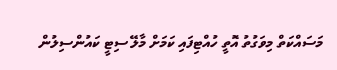މަސައްކަތް މިވަގުތު އޮތީ ހުއްޓިފައި ކަމަށް މާލޭ ސިޓީ ކައުންސިލުން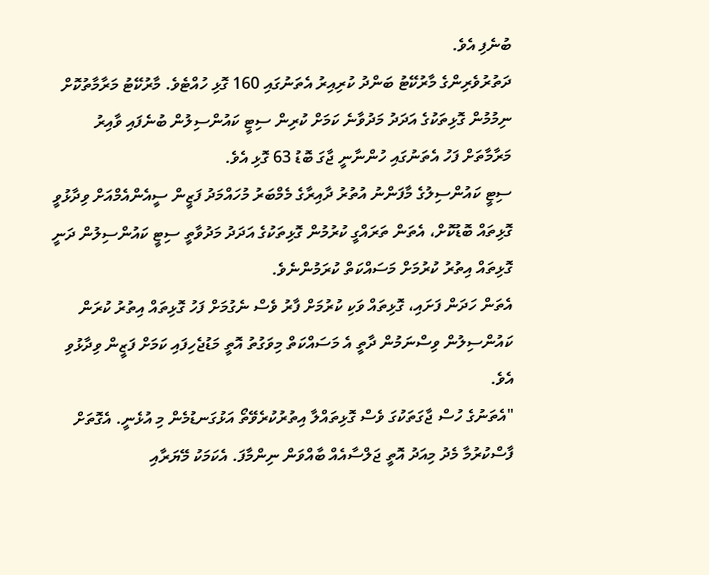ބުނެފި އެވެ.
ދަތުރުވެރިންގެ މާރުކޭޓު ބަންދު ކުރިއިރު އެތަނުގައި 160 ގޮޅި ހުއްޓެވެ. މާރުކޭޓު މަރާމާތުކޮށް ނިމުމުން ގޮޅިތަކުގެ އަދަދު މަދުވާނެ ކަމަށް ކުރިން ސިޓީ ކައުންސިލުން ބުނެފައި ވާއިރު މަރާމާތަށް ފަހު އެތަނުގައި ހުންނާނީ ޖާގަ ބޮޑު 63 ގޮޅި އެވެ.
ސިޓީ ކައުންސިލުގެ މާފަންނު އުތުރު ދާއިރާގެ މެމްބަރު މުހައްމަދު ފަޒީން ސީއެންއެމްއަށް ވިދާޅުވީ ގޮޅިތައް ބޮޑުކޮށް، އެތަން ތަރައްގީ ކުރުމުން ގޮޅިތަކުގެ އަދަދު މަދުވާތީ ސިޓީ ކައުންސިލުން ދަނީ ގޮޅިތައް އިތުރު ކުރުމަށް މަސައްކަތް ކުރަމުންނެވެ.
އެތަން ހަދަން ފަށައި، ގޮޅިތައް ވަކި ކުރުމަށް ފާރު ވެސް ނެގުމަށް ފަހު ގޮޅިތައް އިތުރު ކުރަން ކައުންސިލުން ވިސްނަމުން ދާތީ އެ މަސައްކަތް މިވަގުތު އޮތީ މަޑުޖެހިފައި ކަމަށް ފަޒީން ވިދާޅުވި އެވެ.
"އެތަނުގެ ހުސް ޖާގަތަކުގަ ވެސް ގޮޅިތައްލާ އިތުރުކުރެވޭތޯ އަޅުގަނޑުމެން މި އުޅެނީ. އެގޮތަށް ފާސްކުރުމާ މެދު މިއަދު އޮތީ ޖަލްސާއެއް ބާއްވަން ނިންމާފަ. އެކަމަކު މޭޔަރާއި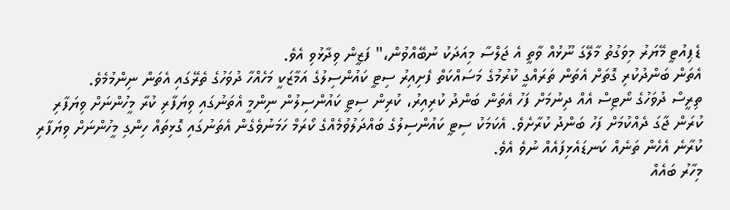ޑެޕިއުޓީ މޭޔަރު މިވަގުތު މާލޭގަ ނޫޅުއް ވާތީ އެ ޖަލްސާ މިއަދަކު ނުބޭއްވުން،" ފަޒީން ވިދާޅުވި އެވެ.
އެތަން ބަންދުކުރި ގޮތަށް އެތަން ތަރައްގީ ކުރުމުގެ މަސައްކަތް ފެށިއިރު ސިޓީ ކައުންސިލުގެ އަމާޒަކީ މަހެއްހާ ދުވަހުގެ ތެރޭގައި އެތަން ނިންމުމެވެ.
ތިރީސް ދުވަހުގެ ނޯޓިސް އެއް ދިނުމަށް ފަހު އެތަން ބަންދު ކުރިއިރު، ކުރިން ސިޓީ ކައުންސިލުން ނިންމީ އެތަނުގައި ވިޔަފާރި ކުރާ މީހުންނަށް ވިޔަފާރި ކުރަން ޖާގަ ދެއްކުމަށް ފަހު ބަންދު ކުރާށެވެ. އެކަމަކު ސިޓީ ކައުންސިލުގެ ބައްދަލުވުމެއްގެ ކޯރަމް ހަމަނުވެގެން އެތަނުގައި ގޮޅިތައް ހިންގި މީހުންނަށް ވިޔަފާރި ކުރާނެ އެހެން ތަނެއް ކަނޑައެޅިފައެއް ނުވެ އެވެ.
މިހާރު ބައެއް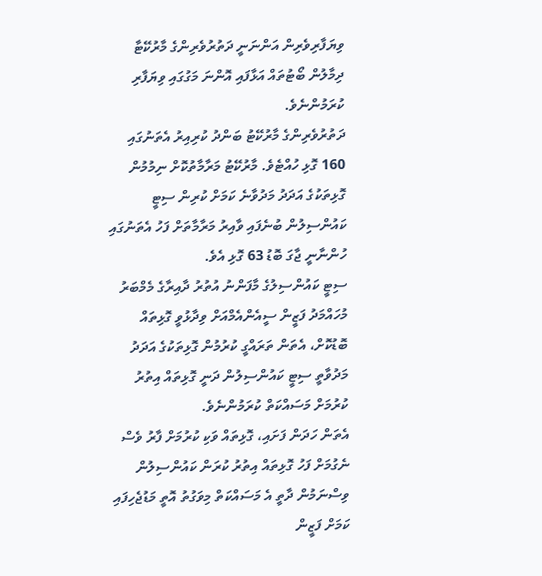ވިޔަފާރިވެރިން އަންނަނީ ދަތުރުވެރިންގެ މާރުކޭޓާ ދިމާލުން ބޯޓުތައް އަޅާފައި އޮންނަ މަގުގައި ވިޔަފާރި ކުރަމުންނެވެ.
ދަތުރުވެރިންގެ މާރުކޭޓު ބަންދު ކުރިއިރު އެތަނުގައި 160 ގޮޅި ހުއްޓެވެ. މާރުކޭޓު މަރާމާތުކޮށް ނިމުމުން ގޮޅިތަކުގެ އަދަދު މަދުވާނެ ކަމަށް ކުރިން ސިޓީ ކައުންސިލުން ބުނެފައި ވާއިރު މަރާމާތަށް ފަހު އެތަނުގައި ހުންނާނީ ޖާގަ ބޮޑު 63 ގޮޅި އެވެ.
ސިޓީ ކައުންސިލުގެ މާފަންނު އުތުރު ދާއިރާގެ މެމްބަރު މުހައްމަދު ފަޒީން ސީއެންއެމްއަށް ވިދާޅުވީ ގޮޅިތައް ބޮޑުކޮށް، އެތަން ތަރައްގީ ކުރުމުން ގޮޅިތަކުގެ އަދަދު މަދުވާތީ ސިޓީ ކައުންސިލުން ދަނީ ގޮޅިތައް އިތުރު ކުރުމަށް މަސައްކަތް ކުރަމުންނެވެ.
އެތަން ހަދަން ފަށައި، ގޮޅިތައް ވަކި ކުރުމަށް ފާރު ވެސް ނެގުމަށް ފަހު ގޮޅިތައް އިތުރު ކުރަން ކައުންސިލުން ވިސްނަމުން ދާތީ އެ މަސައްކަތް މިވަގުތު އޮތީ މަޑުޖެހިފައި ކަމަށް ފަޒީން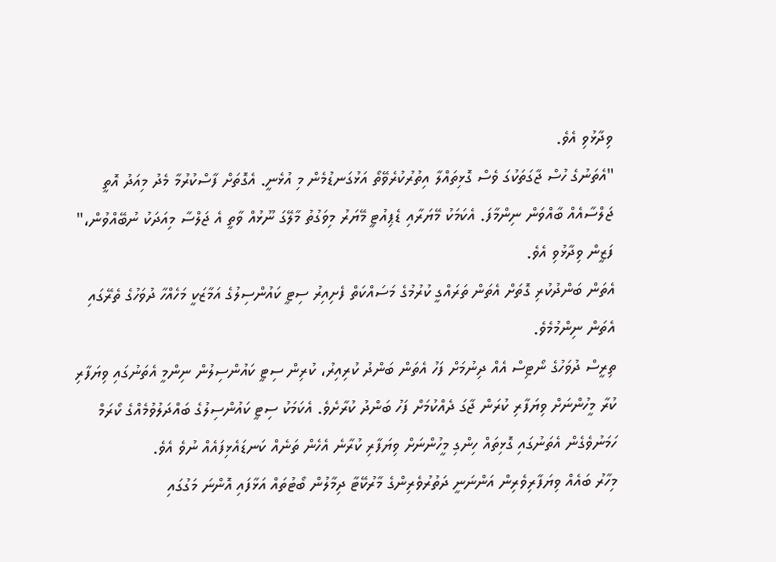ވިދާޅުވި އެވެ.
"އެތަނުގެ ހުސް ޖާގަތަކުގަ ވެސް ގޮޅިތައްލާ އިތުރުކުރެވޭތޯ އަޅުގަނޑުމެން މި އުޅެނީ. އެގޮތަށް ފާސްކުރުމާ މެދު މިއަދު އޮތީ ޖަލްސާއެއް ބާއްވަން ނިންމާފަ. އެކަމަކު މޭޔަރާއި ޑެޕިއުޓީ މޭޔަރު މިވަގުތު މާލޭގަ ނޫޅުއް ވާތީ އެ ޖަލްސާ މިއަދަކު ނުބޭއްވުން،" ފަޒީން ވިދާޅުވި އެވެ.
އެތަން ބަންދުކުރި ގޮތަށް އެތަން ތަރައްގީ ކުރުމުގެ މަސައްކަތް ފެށިއިރު ސިޓީ ކައުންސިލުގެ އަމާޒަކީ މަހެއްހާ ދުވަހުގެ ތެރޭގައި އެތަން ނިންމުމެވެ.
ތިރީސް ދުވަހުގެ ނޯޓިސް އެއް ދިނުމަށް ފަހު އެތަން ބަންދު ކުރިއިރު، ކުރިން ސިޓީ ކައުންސިލުން ނިންމީ އެތަނުގައި ވިޔަފާރި ކުރާ މީހުންނަށް ވިޔަފާރި ކުރަން ޖާގަ ދެއްކުމަށް ފަހު ބަންދު ކުރާށެވެ. އެކަމަކު ސިޓީ ކައުންސިލުގެ ބައްދަލުވުމެއްގެ ކޯރަމް ހަމަނުވެގެން އެތަނުގައި ގޮޅިތައް ހިންގި މީހުންނަށް ވިޔަފާރި ކުރާނެ އެހެން ތަނެއް ކަނޑައެޅިފައެއް ނުވެ އެވެ.
މިހާރު ބައެއް ވިޔަފާރިވެރިން އަންނަނީ ދަތުރުވެރިންގެ މާރުކޭޓާ ދިމާލުން ބޯޓުތައް އަޅާފައި އޮންނަ މަގުގައި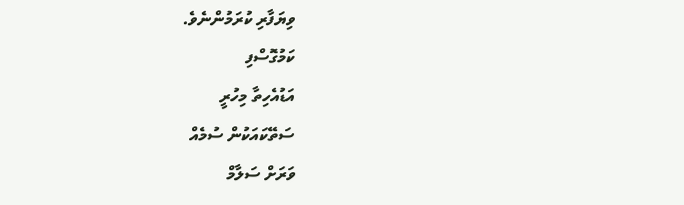ވިޔަފާރި ކުރަމުންނެވެ.
ކަމުގޮސްފި
އަޑުއެހިތާ މިހުރީ
ސަތޭކައަކުން ސުމެއް
ވަރަށް ސަލާމް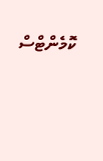ކޮމެންޓްސް